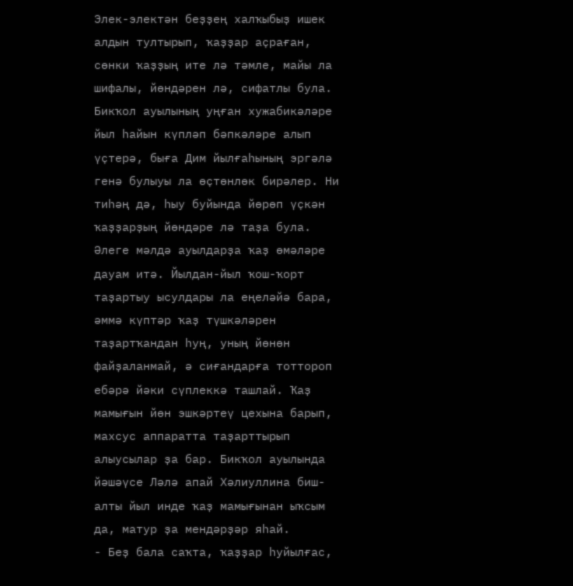Элек-электән беҙҙең халҡыбыҙ ишек алдын тултырып, ҡаҙҙар аҫраған, сөнки ҡаҙҙың ите лә тәмле, майы ла шифалы, йөндәрен лә, сифатлы була. Бикҡол ауылының уңған хужабикәләре йыл һайын күпләп бәпкәләре алып үҫтерә, быға Дим йылғаһының эргәлә генә булыуы ла өҫтөнлөк бирәлер. Ни тиһәң дә, һыу буйында йөрөп үҫкән ҡаҙҙарҙың йөндәре лә таҙа була.
Әлеге мәлдә ауылдарҙа ҡаҙ өмәләре дауам итә. Йылдан-йыл ҡош-ҡорт таҙартыу ысулдары ла еңеләйә бара, әммә күптәр ҡаҙ түшкәләрен таҙартҡандан һуң, уның йөнөн файҙаланмай, ә сиғандарға тоттороп ебәрә йәки сүплеккә ташлай. Ҡаҙ мамығын йөн эшкәртеү цехына барып, махсус аппаратта таҙарттырып алыусылар ҙа бар. Бикҡол ауылында йәшәүсе Ләлә апай Хәлиуллина биш-алты йыл инде ҡаҙ мамығынан ыҡсым да, матур ҙа мендәрҙәр яһай.
- Беҙ бала саҡта, ҡаҙҙар һуйылғас,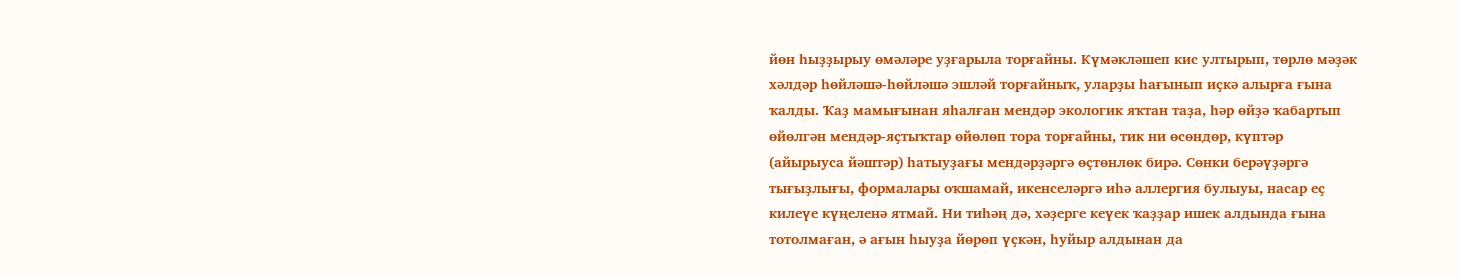йөн һыҙҙырыу өмәләре уҙғарыла торғайны. Күмәкләшеп кис ултырып, төрлө мәҙәк хәлдәр һөйләшә-һөйләшә эшләй торғайныҡ, уларҙы һағынып иҫкә алырға ғына ҡалды. Ҡаҙ мамығынан яһалған мендәр экологик яҡтан таҙа, һәр өйҙә ҡабартып өйөлгән мендәр-яҫтыҡтар өйөлөп тора торғайны, тик ни өсөндөр, күптәр (айырыуса йәштәр) һатыуҙағы мендәрҙәргә өҫтөнлөк бирә. Сөнки берәүҙәргә тығыҙлығы, формалары оҡшамай, икенселәргә иһә аллергия булыуы, насар еҫ килеүе күңеленә ятмай. Ни тиһәң дә, хәҙерге кеүек ҡаҙҙар ишек алдында ғына тотолмаған, ә ағын һыуҙа йөрөп үҫкән, һуйыр алдынан да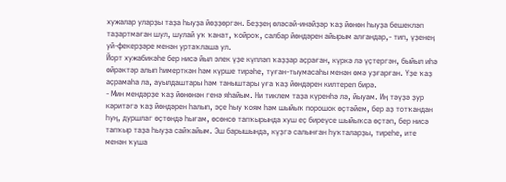хужалар уларҙы таҙа һыуҙа йөҙҙөргән. Беҙҙең өләсәй-инәйҙәр ҡаҙ йөнөн һыуҙа бешекләп таҙартмаған шул, шулай уҡ ҡанат, ҡойроҡ, салбар йөндәрен айырым алғандар,- тип, үҙенең уй-фекерҙәре менән уртаҡлаша ул.
Йорт хужабикәһе бер нисә йыл элек үҙе күпләп ҡаҙҙар аҫраған, күркә лә үҫтергән, быйыл иһә өйрәктәр алып һимерткән һәм күрше тирәһе, туған-тыумасаһы менән өмә уҙғарған. Үҙе ҡаҙ аҫрамаһа ла, ауылдаштары һәм таныштары уға ҡаҙ йөндәрен килтереп бирә.
- Мин мендәрҙе ҡаҙ йөнөнән генә яһайым. Ни тиклем таҙа күренһә лә, йыуам. Иң тәүҙә ҙур кәритәгә ҡаҙ йөндәрен һалып, эҫе һыу ҡоям һәм шыйыҡ порошок өҫтәйем, бер аҙ тотҡандан һуң, дуршлаг өҫтөндә һығам, өсөнсө тапҡырында хуш еҫ биреүсе шыйыҡса өҫтәп, бер нисә тапҡыр таҙа һыуҙа сайҡайым. Эш барышында, күҙгә салынған һуҡталарҙы, тиреһе, ите менән ҡуша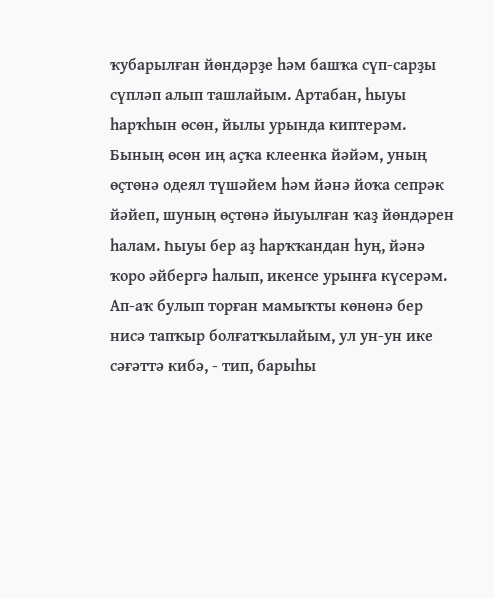ҡубарылған йөндәрҙе һәм башҡа сүп-сарҙы сүпләп алып ташлайым. Артабан, һыуы һарҡһын өсөн, йылы урында киптерәм. Бының өсөн иң аҫҡа клеенка йәйәм, уның өҫтөнә одеял түшәйем һәм йәнә йоҡа сепрәк йәйеп, шуның өҫтөнә йыуылған ҡаҙ йөндәрен һалам. Һыуы бер аҙ һарҡҡандан һуң, йәнә ҡоро әйбергә һалып, икенсе урынға күсерәм. Ап-аҡ булып торған мамыҡты көнөнә бер нисә тапҡыр болғатҡылайым, ул ун-ун ике сәғәттә кибә, - тип, барыһы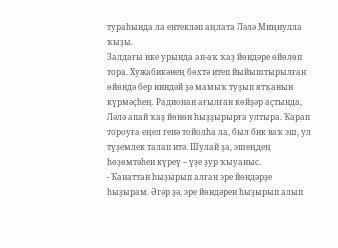тураһында ла ентекләп аңлата Ләлә Миңнулла ҡыҙы.
Залдағы ике урында ап-аҡ ҡаҙ йөндәре өйөлөп тора. Хужабикәнең бөхтә итеп йыйыштырылған өйөндә бер ниндәй ҙә мамыҡ туҙып ятҡанын күрмәҫһең. Радионан ағылған көйҙәр аҫтында, Ләлә апай ҡаҙ йөнөн һыҙҙырырға ултыра. Ҡарап тороуға еңел генә тойолһа ла, был бик ваҡ эш, ул түҙемлек талап итә. Шулай ҙа, эшеңдең һөҙөмтәһен күреү – үҙе ҙур ҡыуаныс.
- Ҡанаттан һыҙырып алған эре йөндәрҙе һыҙырам. Әгәр ҙә, эре йөндәрен һыҙырып алып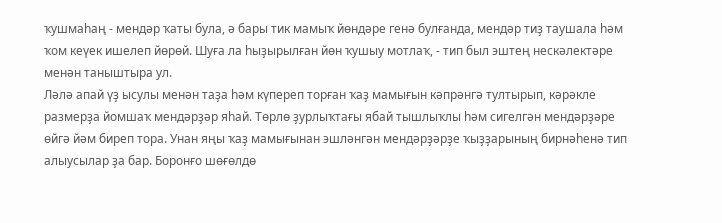ҡушмаһаң - мендәр ҡаты була, ә бары тик мамыҡ йөндәре генә булғанда, мендәр тиҙ таушала һәм ҡом кеүек ишелеп йөрөй. Шуға ла һыҙырылған йөн ҡушыу мотлаҡ, - тип был эштең нескәлектәре менән таныштыра ул.
Ләлә апай үҙ ысулы менән таҙа һәм күпереп торған ҡаҙ мамығын кәпрәнгә тултырып, кәрәкле размерҙа йомшаҡ мендәрҙәр яһай. Төрлө ҙурлыҡтағы ябай тышлыҡлы һәм сигелгән мендәрҙәре өйгә йәм биреп тора. Унан яңы ҡаҙ мамығынан эшләнгән мендәрҙәрҙе ҡыҙҙарының бирнәһенә тип алыусылар ҙа бар. Боронғо шөғөлдө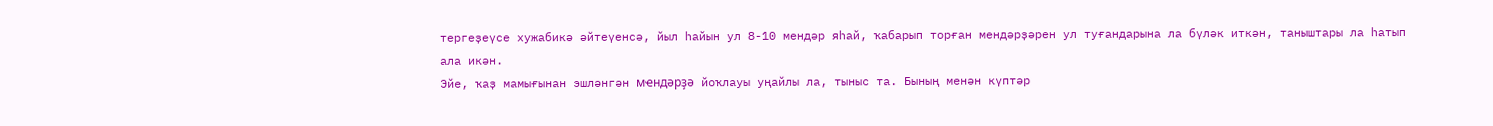тергеҙеүсе хужабикә әйтеүенсә, йыл һайын ул 8-10 мендәр яһай, ҡабарып торған мендәрҙәрен ул туғандарына ла бүләк иткән, таныштары ла һатып ала икән.
Эйе, ҡаҙ мамығынан эшләнгән мҽндәрҙә йоҡлауы уңайлы ла, тыныс та. Бының менән күптәр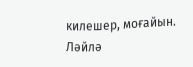килешер, моғайын.
Ләйлә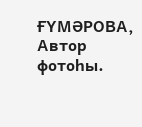ҒҮМӘРОВА,
Автор фотоһы.